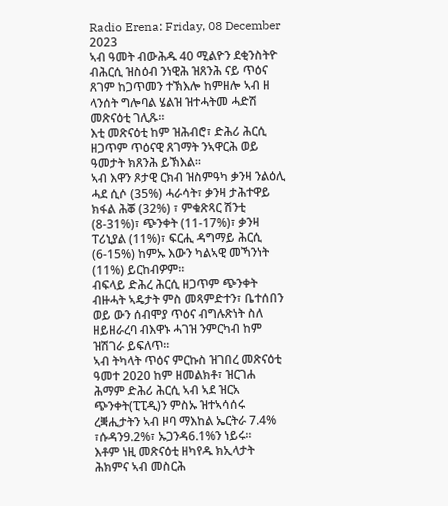Radio Erena: Friday, 08 December 2023
ኣብ ዓመት ብውሕዱ 40 ሚልዮን ደቂንስትዮ ብሕርሲ ዝስዕብ ንነዊሕ ዝጸንሕ ናይ ጥዕና ጸገም ከጋጥመን ተኽእሎ ከምዘሎ ኣብ ዘ ላንሰት ግሎባል ሄልዝ ዝተሓትመ ሓድሽ መጽናዕቲ ገሊጹ።
እቲ መጽናዕቲ ከም ዝሕብሮ፣ ድሕሪ ሕርሲ ዘጋጥም ጥዕናዊ ጸገማት ንኣዋርሕ ወይ ዓመታት ክጸንሕ ይኽእል።
ኣብ እዋን ጾታዊ ርክብ ዝስምዓካ ቃንዛ ንልዕሊ ሓደ ሲሶ (35%) ሓራሳት፣ ቃንዛ ታሕተዋይ ክፋል ሕቖ (32%) ፣ ምቁጽጻር ሽንቲ (8-31%)፣ ጭንቀት (11-17%)፣ ቃንዛ ፐሪኒያል (11%)፣ ፍርሒ ዳግማይ ሕርሲ (6-15%) ከምኡ እውን ካልኣዊ መኻንነት (11%) ይርከብዎም።
ብፍላይ ድሕረ ሕርሲ ዘጋጥም ጭንቀት ብዙሓት ኣዴታት ምስ መጻምድተን፣ ቤተሰበን ወይ ውን ሰብሞያ ጥዕና ብግሉጽነት ስለ ዘይዘራረባ ብእዋኑ ሓገዝ ንምርካብ ከም ዝሽገራ ይፍለጥ።
ኣብ ትካላት ጥዕና ምርኩስ ዝገበረ መጽናዕቲ ዓመተ 2020 ከም ዘመልክቶ፣ ዝርገሐ ሕማም ድሕሪ ሕርሲ ኣብ ኣደ ዝርአ ጭንቀት(ፒፒዲ)ን ምስኡ ዝተኣሳሰሩ ረቛሒታትን ኣብ ዞባ ማእከል ኤርትራ 7.4% ፣ሱዳን9.2%፣ ኡጋንዳ6.1%ን ነይሩ።
እቶም ነዚ መጽናዕቲ ዘካየዱ ክኢላታት ሕክምና ኣብ መስርሕ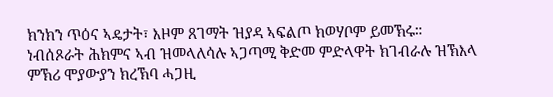ክንክን ጥዕና ኣዴታት፣ እዞም ጸገማት ዝያዳ ኣፍልጦ ክወሃቦም ይመኽሩ።
ነብሰጾራት ሕክምና ኣብ ዝመላለሳሉ ኣጋጣሚ ቅድመ ምድላዋት ክገብራሉ ዝኽእላ ምኽሪ ሞያውያን ክረኽባ ሓጋዚ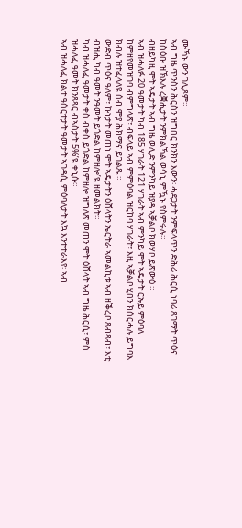ሙኻኑ ውን ገሊጾም።
ኣብ ግዜ ጥንስን ሕርስን ዝግበር ክንክን እውን፡ ሓደጋታት ንምፍላጥን ድሕሪ ሕርሲ ነባሪ ጸገማት ጥዕና ከስዕቡ ዝኽእሉ ረቛሒታት ንምክልኻል ወሳኒ ምዃኑ የስምሩሉ።
ብዘይካዚ ሞት ኣዴታት ኣብ ግዜ ወሊድ ንምንካይ ዝያዳ ኣቓልቦ ክወሃቦ ይጽውዕ ።
ኣብ ዝሓለፉ 20 ዓመታት ካብ 185 ሃገራት 121 ሃገራት ኣብ ምንካይ ሞት ኣዴታት ርኡይ ምዕባለ ከምዘየመዝገባ ብምግላጽ፣ ብፍላይ ኣብ ምምዕባል ዝርከባ ሃገራት፣ እዚ ኣቓልቦ ሂበን ክሰርሓሉ ይግባእ ክብሉ ዝተፈላለዩ ሰብ ሞያ ሕክማና ይገልጹ ።
ውድብ ጥዕና ዓለም፣ ኩነታት መጠነ ሞት ኣዴታትን ዕሸላትን ኤርትራ ኣመልኪቱ ኣብ ዘቕረቦ ጸብጻብ፣ እቲ ብዝሒ ካብ ዓመት ንዓመት ይጎድል ከምዘሎ’ዩ ዘመልክት።
ካብ ዝሓለፈ ዓመታት ቀስ ብቀስ ይጎድል ከምዘሎ ዝግለጽ መጠን ሞት ዕሸላት ኣብ ግዜ ሕርሲ፣ ምስ ዝሓለፈ ዓመት ክንጸጻር ብኣስታት 5%’ዩ ቀኒሱ።
ኣብ ዝሓለፈ ክልተ ዓሰርተታት ዓመታት ኣገዳሲ ምዕባለታት እኳ እንተተራእየ፡ ኣብ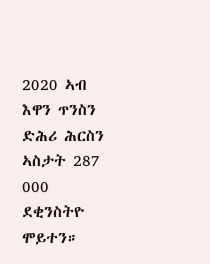2020 ኣብ እዋን ጥንስን ድሕሪ ሕርስን ኣስታት 287 000 ደቂንስትዮ ሞይተን።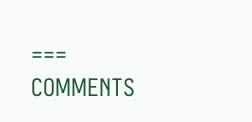===
COMMENTS